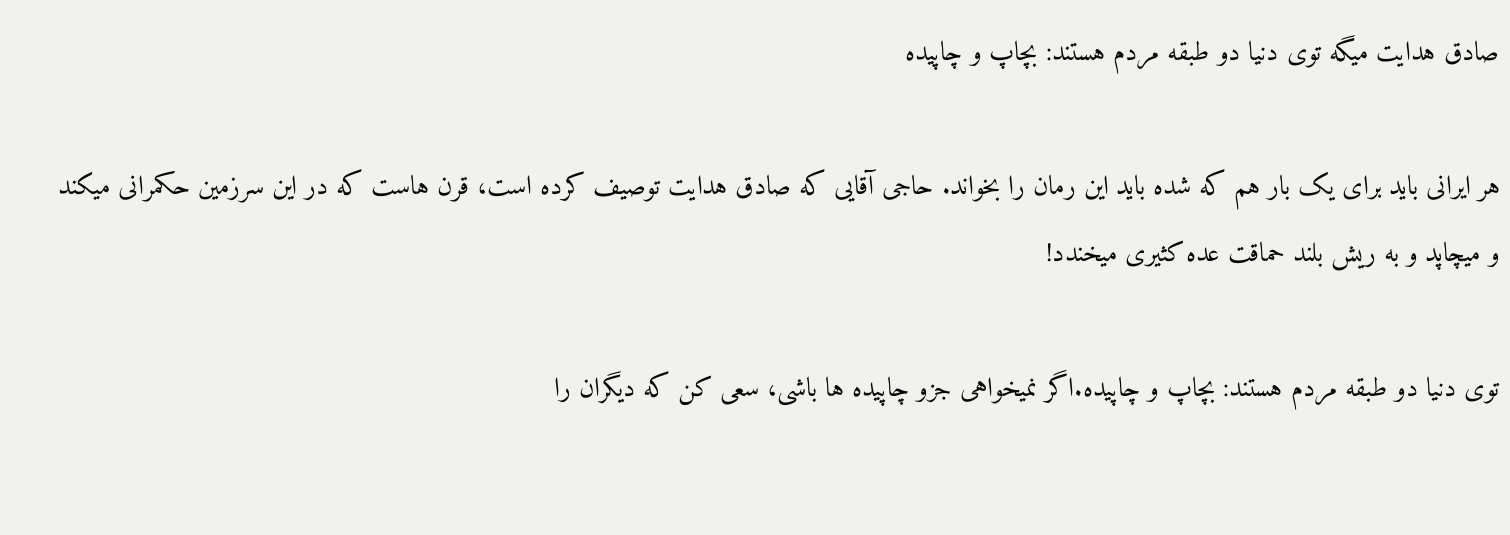صادق هدایت میگه توی دنیا دو طبقه مردم هستند: بچاپ و چاپیده

هر ایرانی باید برای یک بار هم که شده باید این رمان را بخواند. حاجی آقایی که صادق هدایت توصیف کرده است، قرن هاست که در این سرزمین حکمرانی میکند و میچاپد و به ریش بلند حماقت عده کثیری میخندد!

توی دنیا دو طبقه مردم هستند: بچاپ و چاپیده.اگر نمیخواهی جزو چاپیده ها باشی، سعی کن که دیگران را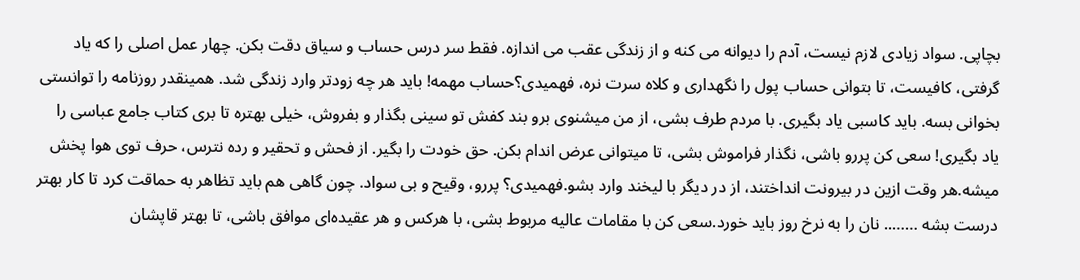بچاپی. سواد زیادی لازم نیست، آدم را دیوانه می کنه و از زندگی عقب می اندازه. فقط سر درس حساب و سیاق دقت بکن. چهار عمل اصلی را که یاد گرفتی، کافیست، تا بتوانی حساب پول را نگهداری و کلاه سرت نره، فهمیدی؟حساب مهمه! باید هر چه زودتر وارد زندگی شد. همینقدر روزنامه را توانستی بخوانی بسه. باید کاسبی یاد بگیری. با مردم طرف بشی، از من میشنوی برو بند کفش تو سینی بگذار و بفروش، خیلی بهتره تا بری کتاب جامع عباسی را یاد بگیری! سعی کن پررو باشی، نگذار فراموش بشی، تا میتوانی عرض اندام بکن. حق خودت را بگیر. از فحش و تحقیر و رده نترس، حرف توی هوا پخش میشه.هر وقت ازین در بیرونت انداختند، از در دیگر با لیخند وارد بشو.فهمیدی؟ پررو، وقیح و بی سواد. چون گاهی هم باید تظاهر به حماقت کرد تا کار بهتر درست بشه …….. نان را به نرخ روز بايد خورد.سعی كن با مقامات عاليه مربوط بشی، با هركس و هر عقيده‌ای موافق باشی، تا بهتر قاپشان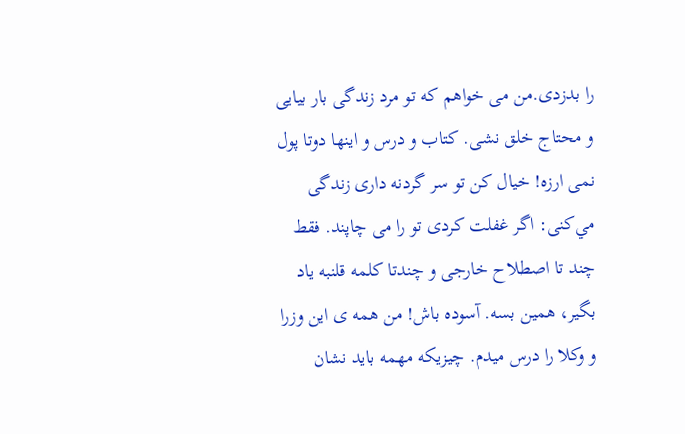را بدزدی.من می خواهم که تو مرد زندگی بار بیایی و محتاج خلق نشی. كتاب و درس و اينها دوتا پول نمی ارزه! خيال كن تو سر گردنه داری زندگی مي‌كنی: اگر غفلت كردی تو را می چاپند. فقط چند تا اصطلاح خارجی و چندتا كلمه قلنبه ياد بگير، همين بسه. آسوده باش! من همه ی این وزرا و وکلا را درس میدم. چیزیکه مهمه باید نشان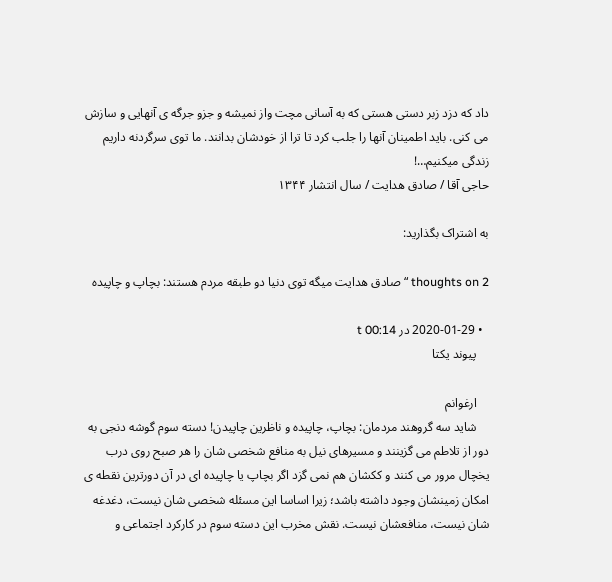داد که دزد زبر دستی هستی که به آسانی مچت واز نمیشه و جزو جرگه ی آنهایی و سازش می کنی. باید اطمینان آنها را جلب کرد تا ترا از خودشان بدانند. ما توی سرگردنه داریم زندگی میکنیم…!
حاجی آقا / صادق هدايت / سال انتشار ۱۳۴۴

به اشتراک بگذارید:

2 thoughts on “صادق هدایت میگه توی دنیا دو طبقه مردم هستند: بچاپ و چاپیده

  • 2020-01-29 در t 00:14
    پیوند یکتا

    ارغوانم
    شاید سه گروهند مردمان: بچاپ، چاپیده و ناظرین چاپیدن! دسته سوم گوشه دنجی به دور از تلاطم می گزینند و مسیرهای نیل به منافع شخصی شان را هر صبح روی درب یخچال مرور می کنند و ککشان هم نمی گزد اگر بچاپ یا چاپیده ای در آن دورترین نقطه ی امکان زمینشان وجود داشته باشد؛ زیرا اساسا این مسئله شخصی شان نیست، دغدغه شان نیست، منافعشان نیست. نقش مخرب این دسته سوم در کارکرد اجتماعی و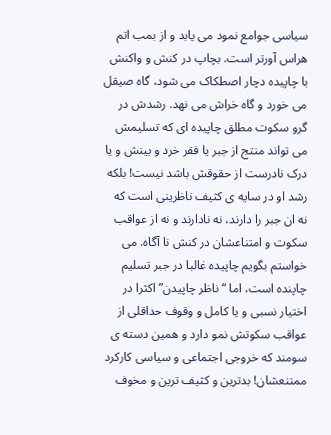سیاسی جوامع نمود می یابد و از بمب اتم هراس آورتر است. بچاپ در کنش و واکنش با چاپیده دچار اصطکاک می شود، گاه صیقل می خورد و گاه خراش می نهد. رشدش در گرو سکوت مطلق چاپیده ای که تسلیمش می تواند منتج از جبر یا فقر خرد و بینش و یا درک نادرست از حقوقش باشد نیست! بلکه رشد او در سایه ی کثیف ناظرینی است که نه ان جبر را دارند، نه نادارند و نه از عواقب سکوت و امتناعشان در کنش نا آگاه. می خواستم بگویم چاپیده غالبا در جبر تسلیم چاپنده است، اما “ناظر چاپیدن” اکثرا در اختیار نسبی و یا کامل و وقوف حداقلی از عواقب سکوتش نمو دارد و همین دسته ی سومند که خروجی اجتماعی و سیاسی کارکرد ممتنعشان! بدترین و کثیف ترین و مخوف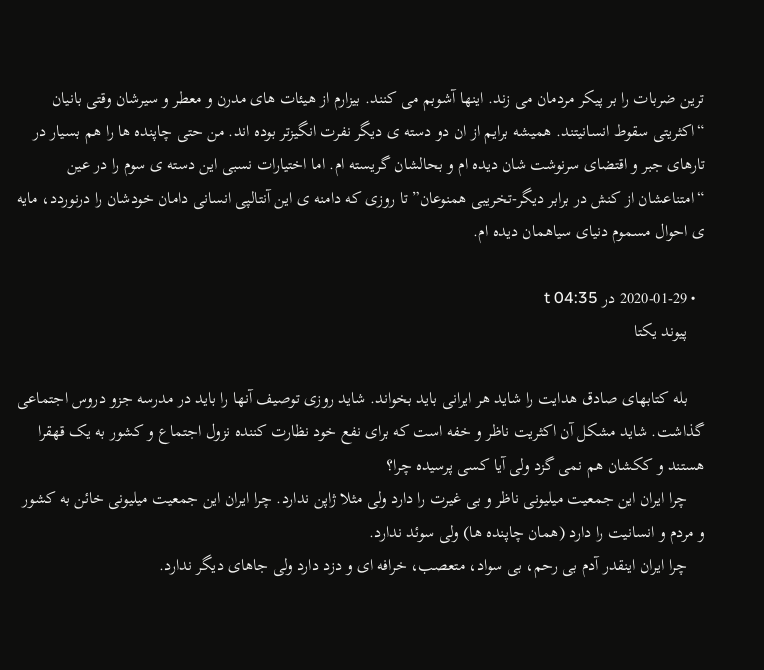ترین ضربات را بر پیکر مردمان می زند. اینها آشوبم می کنند. بیزارم از هیئات های مدرن و معطر و سیرشان وقتی بانیان “اکثریتی سقوط انسانیتند. همیشه برایم از ان دو دسته ی دیگر نفرت انگیزتر بوده اند. من حتی چاپنده ها را هم بسیار در تارهای جبر و اقتضای سرنوشت شان دیده ام و بحالشان گریسته ام. اما اختیارات نسبی این دسته ی سوم را در عین “امتناعشان از کنش در برابر دیگر-تخریبی همنوعان” تا روزی که دامنه ی این آنتالپی انسانی دامان خودشان را درنوردد، مایه ی احوال مسموم دنیای سیاهمان دیده ام.

  • 2020-01-29 در t 04:35
    پیوند یکتا

    بله کتابهای صادق هدایت را شاید هر ایرانی باید بخواند. شاید روزی توصیف آنها را باید در مدرسه جزو دروس اجتماعی گذاشت. شاید مشکل آن اکثریت ناظر و خفه است که برای نفع خود نظارت کننده نزول اجتماع و کشور به یک قهقرا هستند و ککشان هم نمی گزد ولی آیا کسی پرسیده چرا؟
    چرا ایران این جمعیت میلیونی ناظر و بی غیرت را دارد ولی مثلا ژاپن ندارد. چرا ایران این جمعیت میلیونی خائن به کشور و مردم و انسانیت را دارد (همان چاپنده ها) ولی سوئد ندارد.
    چرا ایران اینقدر آدم بی رحم، بی سواد، متعصب، خرافه ای و دزد دارد ولی جاهای دیگر ندارد.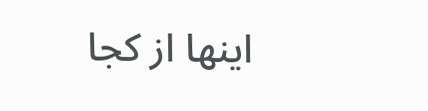اینها از کجا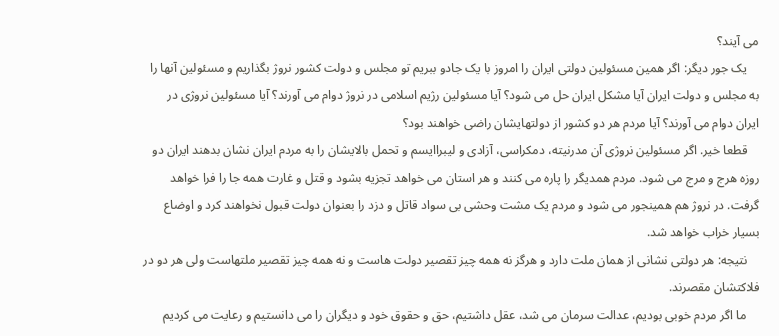می آیند؟
    یک جور دیگر: اگر همین مسئولین دولتی ایران را امروز با یک جادو ببریم تو مجلس و دولت کشور نروژ بگذاریم و مسئولین آنها را به مجلس و دولت ایران آیا مشکل ایران حل می شود؟ آیا مسئولین رژیم اسلامی در نروژ دوام می آورند؟ آیا مسئولین نروژی در ایران دوام می آورند؟ آیا مردم هر دو کشور از دولتهایشان راضی خواهند بود؟
    قطعا خیر. اگر مسئولین نروژی آن مدرنیته، دمکراسی، آزادی و لیبراایسم و تحمل بالایشان را به مردم ایران نشان بدهند ایران دو روزه هرج و مرج می شود. مردم همدیگر را پاره می کنند و هر استان می خواهد تجزیه بشود و قتل و غارت همه جا را فرا خواهد گرفت. در نروژ هم همینجور می شود و مردم یک مشت وحشی بی سواد قاتل و دزد را بعنوان دولت قبول نخواهند کرد و اوضاع بسیار خراب خواهد شد.
    نتیجه: هر دولتی نشانی از همان ملت دارد و هرگز نه همه چیز تقصیر دولت هاست و نه همه چیز تقصیر ملتهاست ولی هر دو در فلاکتشان مقصرند.
    ما اگر مردم خوبی بودیم، عدالت سرمان می شد، عقل داشتیم، حق و حقوق خود و دیگران را می دانستیم و رعایت می کردیم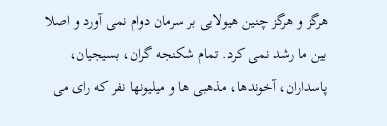هرگز و هرگز چنین هیولایی بر سرمان دوام نمی آورد و اصلا بین ما رشد نمی کرد. تمام شکنجه گران، بسیجیان، پاسداران، آخوندها، مذهبی ها و میلیونها نفر که رای می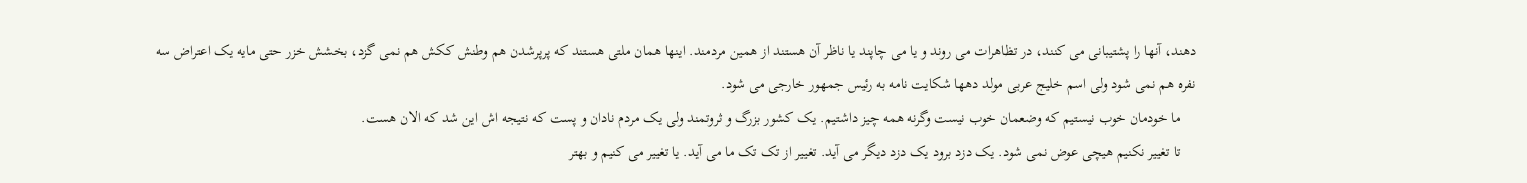دهند، آنها را پشتیبانی می کنند، در تظاهرات می روند و یا می چاپند یا ناظر آن هستند از همین مردمند. اینها همان ملتی هستند که پرپرشدن هم وطنش ککش هم نمی گزد، بخشش خزر حتی مایه یک اعتراض سه نفره هم نمی شود ولی اسم خلیج عربی مولد دهها شکایت نامه به رئیس جمهور خارجی می شود.
    ما خودمان خوب نیستیم که وضعمان خوب نیست وگرنه همه چیز داشتیم. یک کشور بزرگ و ثروتمند ولی یک مردم نادان و پست که نتیجه اش این شد که الان هست.
    تا تغییر نکنیم هیچی عوض نمی شود. یک دزد برود یک دزد دیگر می آید. تغییر از تک تک ما می آید. یا تغییر می کنیم و بهتر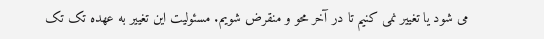می شود یا تغییر نمی کنیم تا در آخر محو و منقرض شویم. مسئولیت این تغییر به عهده تک تک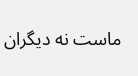ماست نه دیگران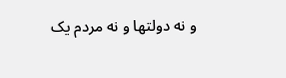و نه دولتها و نه مردم یک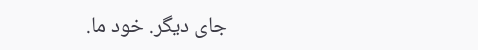جای دیگر. خود ما.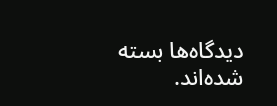دیدگاه‌ها بسته شده‌اند.